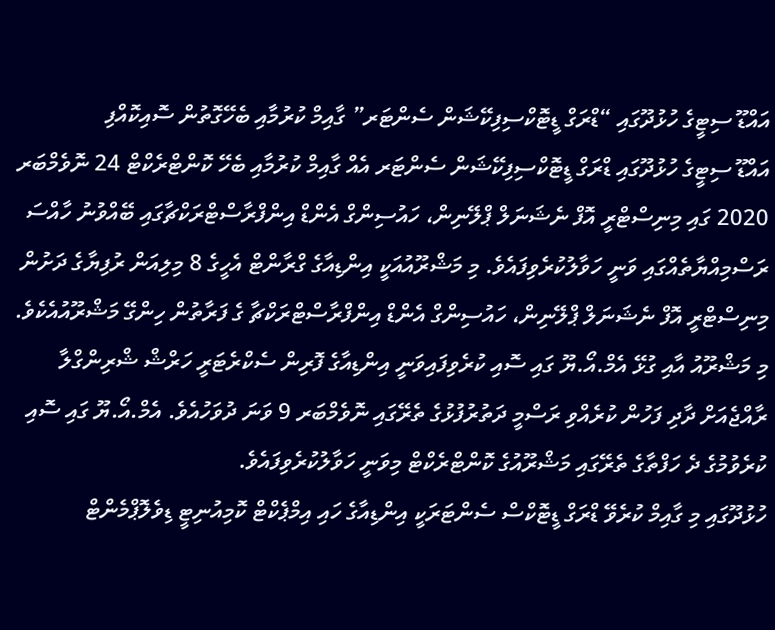އައްޑޫ ސިޓީގެ ހުޅުދޫގައި “ޑްރަގް ޑީޓޮކްސިފިކޭޝަން ސެންޓަރ” ގާއިމް ކުރުމާއި ބެހޭގޮތުން ސޮއިކޮއްފި
އައްޑޫ ސިޓީގެ ހުޅުދޫގައި ޑްރަގް ޑީޓޮކްސިފިކޭޝަން ސެންޓަރ އެއް ގާއިމް ކުރުމާއި ބެހޭ ކޮންޓްރެކްޓް 24 ނޮވެމްބަރ 2020 ގައި މިނިސްޓްރީ އޮފް ނެޝަނަލް ޕްލޭނިން، ހައުސިންގް އެންޑް އިންފްރާސްޓްރަކްޗާގައި ބޭއްވުނު ހާއްސަ ރަސްމިއްޔާތެއްގައި ވަނީ ހަވާލުކުރެވިފައެވެ. މި މަޝްރޫއުއަކީ އިންޑިއާގެ ގްރާންޓް އެހީގެ 8 މިލިއަން ރުފިޔާގެ ދަށުން މިނިސްޓްރީ އޮފް ނެޝަނަލް ޕްލޭނިން، ހައުސިންގް އެންޑް އިންފްރާސްޓްރަކްޗާ ގެ ފަރާތުން ހިންގޭ މަޝްރޫއުއެކެވެ. މި މަޝްރޫއު އާއި ގުޅޭ އެމް.އޯ.ޔޫ ގައި ސޮއި ކުރެވިފައިވަނީ އިންޑިއާގެ ފޮރިން ސެކްރެޓަރީ ހަރްޝް ޝްރިންގްލާ ރާއްޖެއަށް ދާދި ފަހުން ކުރެއްވި ރަސްމީ ދަތުރުފުޅުގެ ތެރޭގައި ނޮވެމްބަރ 9 ވަނަ ދުވަހުއެވެ. އެމް.އޯ.ޔޫ ގައި ސޮއި ކުރެވުމުގެ ދެ ހަފްތާގެ ތެރޭގައި މަޝްރޫއުގެ ކޮންޓްރެކްޓް މިވަނީ ހަވާލުކުރެވިފައެވެ.
ހުޅުދޫގައި މި ގާއިމް ކުރެވޭ ޑްރަގް ޑީޓޮކްސް ސެންޓަރަކީ އިންޑިއާގެ ހައި އިމްޕެކްޓް ކޮމިއުނިޓީ ޑިވެލޮޕްމެންޓް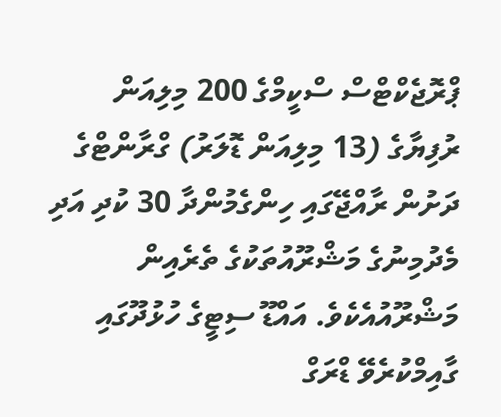ޕްރޮޖެކްޓްސް ސްކީމްގެ 200 މިލިއަން ރުފިޔާގެ (13 މިލިއަން ޑޮލަރު) ގްރާންޓްގެ ދަށުން ރާއްޖޭގައި ހިންގެމުންދާ 30 ކުދި އަދި މެދުމިނުގެ މަޝްރޫއުތަކުގެ ތެރެއިން މަޝްރޫއުއެކެވެ. އައްޑޫ ސިޓީގެ ހުޅުދޫގައި ގާއިމްކުރެވޭ ޑްރަގް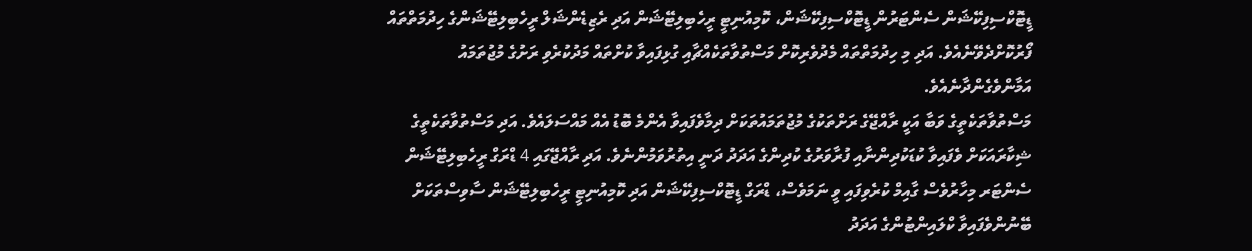ޑީޓޮކްސިފިކޭޝަން ސެންޓަރުން ޑީޓޮކްސިފިކޭޝަން، ކޮމިއުނިޓީ ރީހެބިލިޓޭޝަން އަދި ރެޒިޑެންޝަލް ރީހެބިލިޓޭޝަންގެ ހިދުމަތްތައް ފޯރުކޮށްދެވޭނެއެވެ. އަދި މި ހިދުމަތްތައް މެދުވެރިކޮށް މަސްތުވާތަކެއްޗާއި ގުޅިފައިވާ ކުށްތައް މަދުކުރެވި ރަށުގެ މުޖުތަމައު އަމާންވެގެންދާނެއެވެ.
މަސްތުވާތަކެތީގެ ވަބާ އަކީ ރާއްޖޭގެ ރަށްތަކުގެ މުޖުތަމައުތަކަށް ދިމާވެފައިވާ އެންމެ ބޮޑު އެއް މައްސަލައެވެ. އަދި މަސްތުވާތަކެތީގެ ޝިކާރައަކަށް ވެފައިވާ ކުޑަކުދިންނާއި ފުރާވަރުގެ ކުދިންގެ އަދަދު ދަނީ އިތުރުވަމުންނެވެ. އަދި ރާއްޖޭގައި 4 ޑްރަގް ރީހެބިލިޓޭޝަން ސެންޓަރ މިހާރުވެސް ގާއިމް ކުރެވިފައި ވީ ނަމަވެސް، ޑްރަގް ޑީޓޮކްސިފިކޭޝަން އަދި ކޮމިއުނިޓީ ރީހެބިލިޓޭޝަން ސާވިސްތަކަށް ބޭނުންވެފައިވާ ކްލައިންޓުންގެ އަދަދު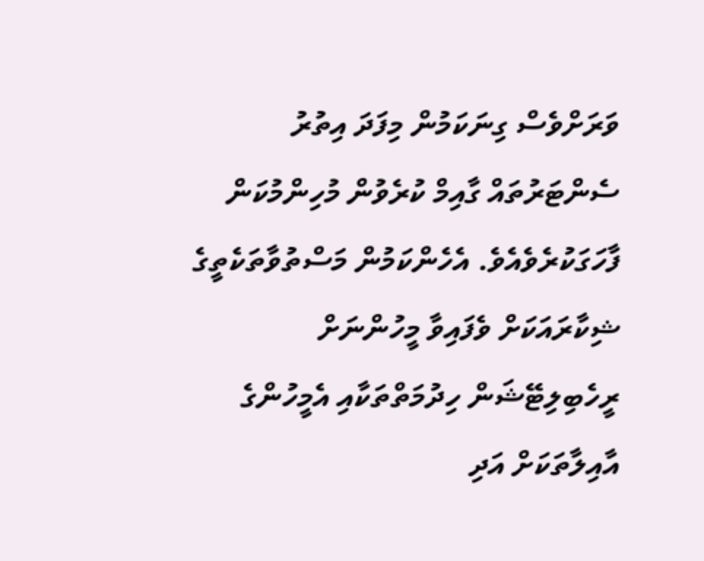ވަރަށްވެސް ގިނަކަމުން މިފަދަ އިތުރު ސެންޓަރުތައް ގާއިމް ކުރެވުން މުހިންމުކަން ފާހަގަކުރެވެއެވެ. އެހެންކަމުން މަސްތުވާތަކެތީގެ ޝިކާރައަކަށް ވެފައިވާ މީހުންނަށް ރީހެބިލިޓޭޝަން ހިދުމަތްތަކާއި އެމީހުންގެ އާއިލާތަކަށް އަދި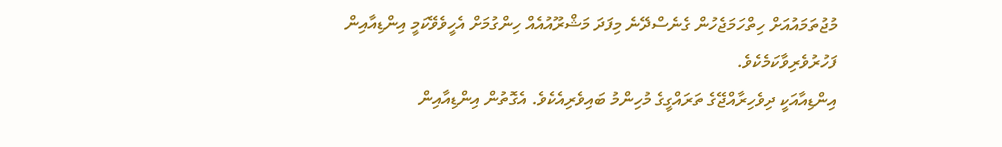މުޖުތަމައުއަށް ހިތްހަމަޖެހުން ގެނެސްދޭނެ މިފަދަ މަޝްރޫއުއެއް ހިންގުމަށް އެހީވެވޭކަމީ އިންޑިއާއިން ފަހުރުވެރިވާކަމެކެވެ.
އިންޑިއާއަކީ ދިވެހިރާއްޖޭގެ ތަރައްގީގެ މުހިންމު ބައިވެރިއެކެވެ. އެގޮތުން އިންޑިއާއިން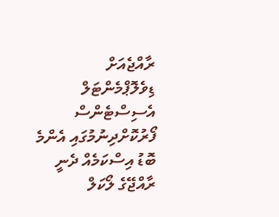ރާއްޖެއަށް ޑިވެލޮޕްމެންޓަލް އެސިސްޓެންސް ފޯރުކޮށްދިނުމުގައި އެންމެ ބޮޑު އިސްކަމެއް ދެނީ ރާއްޖޭގެ ލޯކަލް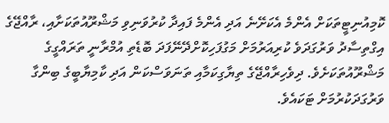ކޮމިއުނިޓީތަކަށް އެންމެ އެކަށޭނެ އަދި އެންމެ ފައިދާ ކުރުވަނިވި މަޝްރޫއުތަކަށާއި، ރާއްޖޭގެ އިގްތިސާދު ވަރުގަދަވެ ކުރިއަރުމަށް މަގުފަހިކޮށްދޭނޭފަދަ ބޮޑެތި އުމްރާނީ ތަރައްގީގެ މަޝްރޫއުތަކަށެވެ. ދިވެހިރާއްޖޭގެ ތިޔާގިކަމާއި ތަނަވަސްކަން އަދި ކާމިޔާބީގެ ބިންގާ ވަރުގަދަކުރުމަށް ޓަކައެވެ.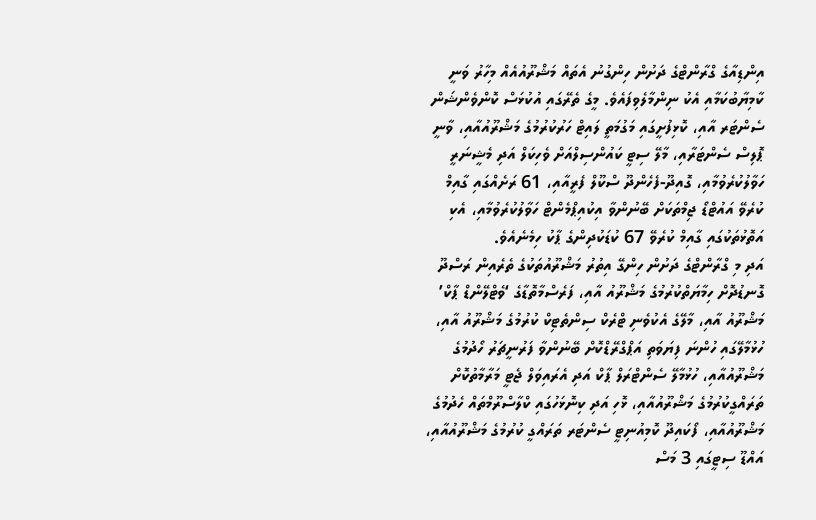އިންޑިއާގެ ގްރާންޓްގެ ދަށުން ހިންގުނު އެތައް މަޝްރޫއުއެއް މިހާރު ވަނީ ކާމިޔާބުކަމާއި އެކު ނިންމާލެވިފައެވެ. މީގެ ތެރޭގައި އުކުޅަސް ކޮންވެންޝަން ސެންޓަރ އާއި، ކޮޅިފުށީގައި މަގުމަތީ ލައިޓް ހަރުކުރުމުގެ މަޝްރޫއުއާއި، ވާނީ ޕޮލިސް ސެންޓަރާއި، މާލޭ ސިޓީ ކައުންސިލްއަށް ވެހިކަލް އަދި މެޝީނަރީ ހަވާލުކުރެވުމާއި، ގޮއިދޫ-ފެހެންދޫ ސްކޫލް ފެރީއާއި، 61 ރަށެއްގައި ގާއިމް ކުރެވޭ އައުޓްޑޯ ޖިމްތަކަށް ބޭނުންވާ އިކުއިޕްމެންޓް ހަވާލުކުރެވުމާއި، އެކި އަތޮޅުތަކުގައި ގާއިމް ކުރެވޭ 67 ކުޑަކުދިންގެ ޕާކު ހިމެނެއެވެ.
އަދި މި ގްރާންޓްގެ ދަށުން ހިންގޭ އިތުރު މަޝްރޫއުތަކުގެ ތެރެއިން ރަސްދޫ ގޮނޑުދޮށް ހިމާޔަތްކުރުމުގެ މަޝްރޫއު އާއި، ފަރެސްމާތޮޑާގެ ‘ވެޓްލޭންޑް ޕާކް’ މަޝްރޫއު އާއި، މާލޭގެ އެކުވެނި ޓްރެކް ސިންތެޓިކް ކުރުމުގެ މަޝްރޫއު އާއި، ހުޅުމާލޭގައި ހުންނަ ފިޔަވަތި އަޕްގްރޭޑްކޮށް ބޭނުންވާ ފަރުނީޗަރު ހޯދުމުގެ މަޝްރޫއުއާއި، ހުޅުމާލޭ ސެންޓްރަލް ޕާކް އަދި އެރައިވަލް ޖެޓީ މަރާމާތުކޮށް ތަރައްގީކުރުމުގެ މަޝްރޫއުއާއި، ޅޮހި އަދި ކިނޮޅަހުގައި ކްލާސްރޫމްތައް ހެދުމުގެ މަޝްރޫއުއާއި، ފޯކައިދޫ ކޮމިއުނިޓީ ސެންޓަރ ތަރައްގީ ކުރުމުގެ މަޝްރޫއުއާއި، އައްޑޫ ސިޓީގައި 3 މަސް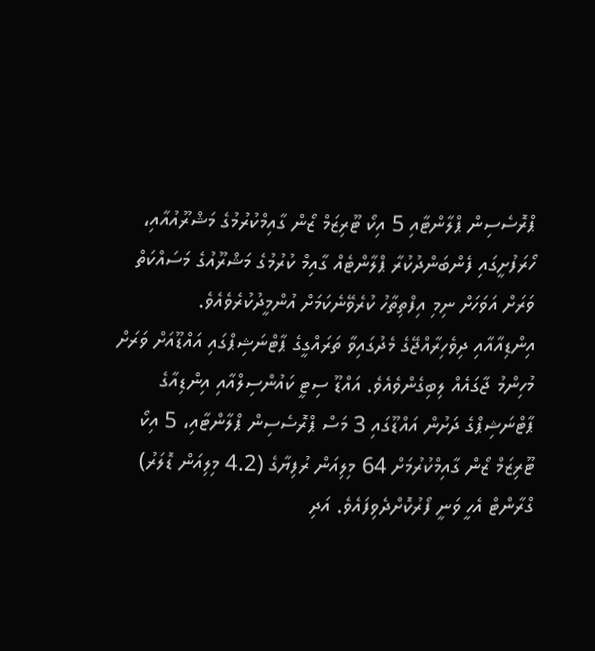ޕްރޮސެސިން ޕްލާންޓާއި 5 އިކޯ ޓޫރިޒަމް ޒޯން ގާއިމްކުރުމުގެ މަޝްރޫއުއާއި، ހޯރަފުށީގައި ފެންބަންދުކުރާ ޕްލާންޓެއް ގާއިމް ކުރުމުގެ މަޝްރޫއުގެ މަސައްކަތް ވަރަށް އަވަހަށް ނިމި އިފްތިތާހު ކުރެވޭނެކަމަށް އުންމީދުކުރެވެއެވެ.
އިންޑިއާއާއި ދިވެހިރާއްޖޭގެ މެދުގައިވާ ތަރައްގީގެ ޕާޓްނަޝިޕްގައި އައްޑޫއަށް ވަރަށް މުހިންމު ޖާގައެއް ލިބިގެންވެއެވެ. އައްޑޫ ސިޓީ ކައުންސިލްއާއި އިންޑިއާގެ ޕާޓްނަޝިޕްގެ ދަށުން އައްޑޫގައި 3 މަސް ޕްރޮސެސިން ޕްލާންޓާއި، 5 އިކޯ ޓޫރިޒަމް ޒޯން ގާއިމްކުރުމަށް 64 މިލިއަން ރުފިޔާގެ (4.2 މިލިއަން ޑޮލަރު) ގްރާންޓް އެހީ ވަނީ ފޯރުކޮށްދެވިފައެވެ. އަދި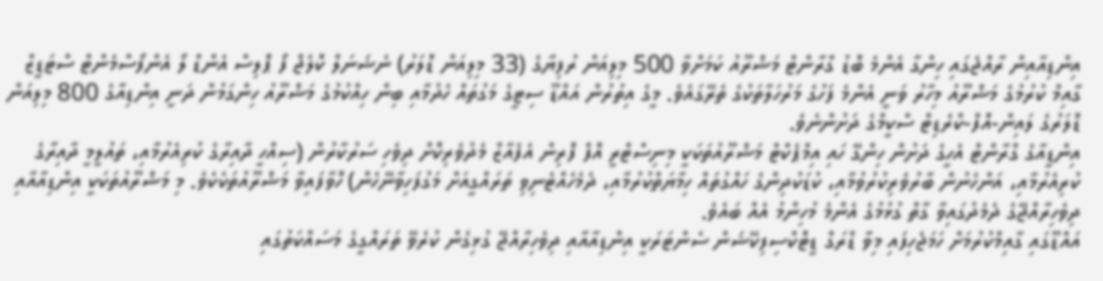އިންޑިއާއިން ރާއްޖެގައި ހިންގާ އެންމެ ބޮޑު ގްރާންޓް މަޝްރޫއު ކަމަށްވާ 500 މިލިއަން ރުފިޔާގެ (33 މިލިއަން ޑޮލަރު) ނެޝަނަލް ކޮލެޖް ފޯ ޕޮލިސް އެންޑް ލޯ އެންފޯސްމެންޓް ސްޓަޑީޒް ގާއިމް ކުރުމުގެ މަޝްރޫއު މިހާރު ވަނީ އެންމެ ފަހުގެ މަރުހަލާތަކުގެ ތެރޭގައެވެ. މީގެ އިތުރުން އައްޑޫ ސިޓީގެ މަގުތައް ހެދުމާއި ބިން ހިއްކުމުގެ މަޝްރޫއު ހިންގަމުން ދަނީ އިންޑިއާގެ 800 މިލިއަން ޑޮލަރުގެ ލައިން-އޮފް-ކްރެޑިޓް ސްކީމްގެ ދަށުންނެވެ.
އިންޑީއާގެ ގްރާންޓް އެހީގެ ދަށުން ހިންގޭ ހައި އިމްޕެކްޓް މަޝްރޫއުތަކަކީ މިނިސްޓްރީ އޮފް ފޮރިން އެފެއާޒް މެދުވެރިކޮށް ދިވެހި ސަރުކާރުން (ސިއްހީ ދާއިރާގެ ކުރިއެރުމާއި، ތައުލީމީ ދާއިރާގެ ކުރިއެރުމާއި، އަންހެނުން ބާރުވެރިކުރުވުމާއި، ކުޑަކުދިންގެ ހައްގުތައް ހިމާޔަތްކުރުމާއި، ދެމެހެއްޓެނިވި ތަރައްގީއަށް މަގުފަހިވާނޭހެން) ހޮވާފައިވާ މަޝްރޫއުތަކެކެވެ. މި މަޝްރޫއުތަކަކީ އިންޑިއާއާއި ދިވެހިރާއްޖޭގެ ދެމެދުގައިވާ ގާތް ގުޅުމުގެ އެންމެ މުހިންމު އެއް ބައެވެ.
އައްޑޫގައި ގާއިމްކުރުމަށް ހަމަޖެހިފައި މިވާ ޑްރަގް ޑީޓޮކްސިފިކޭޝަން ސެންޓަރަކީ އިންޑިއާއާއި ދިވެހިރާއްޖޭ ގުޅިގެން ކުރެވޭ ތަރައްގީގެ މަސައްކަތުގައި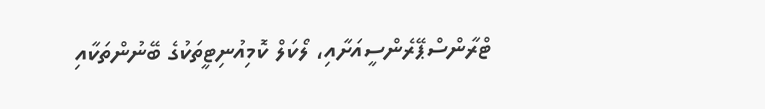ޓްރާންސްޕޭރެންސީއަށާއި، ލޯކަލް ކޮމިއުނިޓީތަކުގެ ބޭނުންތަކާއި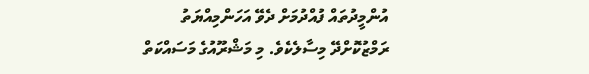އުންމީދުތައް ފުއްދުމަށް ދެވޭ އަހަންމިއްޔަތު ރަމްޒުކޮށްދޭ މިސާލެކެވެ. މި މަޝްރޫއުގެ މަސައްކަތް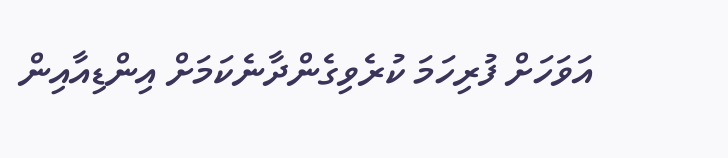އަވަހަށް ފުރިހަމަ ކުރެވިގެންދާނެކަމަށް އިންޑިއާއިން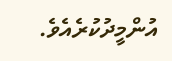އުންމީދުކުރެއެވެ.